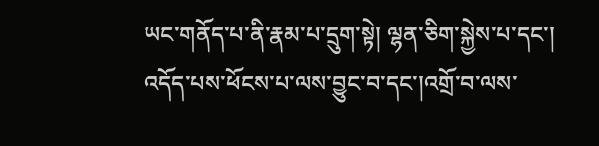ཡང་གནོད་པ་ནི་རྣམ་པ་དྲུག་སྟེ། ལྷན་ཅིག་སྐྱེས་པ་དང་། འདོད་པས་ཕོངས་པ་ལས་བྱུང་བ་དང་།འགྲོ་བ་ལས་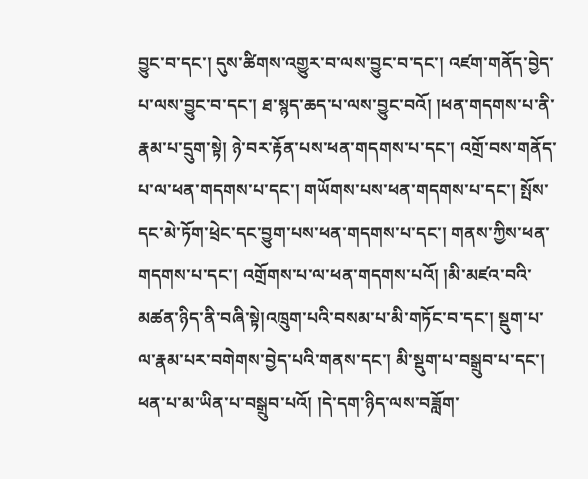བྱུང་བ་དང་། དུས་ཚིགས་འགྱུར་བ་ལས་བྱུང་བ་དང་། འཛག་གནོད་བྱེད་པ་ལས་བྱུང་བ་དང་། ཐ་སྙད་ཆད་པ་ལས་བྱུང་བའོ། །ཕན་གདགས་པ་ནི་རྣམ་པ་དྲུག་སྟེ། ཉེ་བར་རྟོན་པས་ཕན་གདགས་པ་དང་། འགྲོ་བས་གནོད་པ་ལ་ཕན་གདགས་པ་དང་། གཡོགས་པས་ཕན་གདགས་པ་དང་། སྤོས་དང་མེ་ཏོག་ཕྲེང་དང་བྱུག་པས་ཕན་གདགས་པ་དང་། གནས་ཀྱིས་ཕན་གདགས་པ་དང་། འགྲོགས་པ་ལ་ཕན་གདགས་པའོ། །མི་མཛའ་བའི་མཚན་ཉིད་ནི་བཞི་སྟེ།འཁྲུག་པའི་བསམ་པ་མི་གཏོང་བ་དང་། སྡུག་པ་ལ་རྣམ་པར་བགེགས་བྱེད་པའི་གནས་དང་། མི་སྡུག་པ་བསྒྲུབ་པ་དང་། ཕན་པ་མ་ཡིན་པ་བསྒྲུབ་པའོ། །དེ་དག་ཉིད་ལས་བཟློག་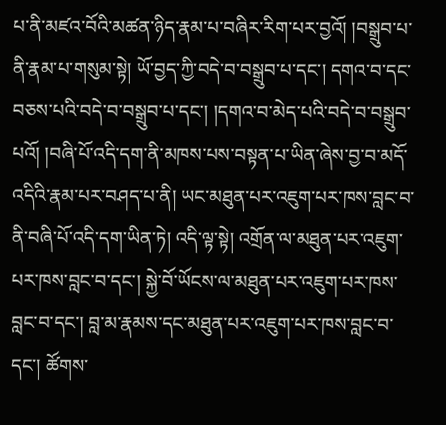པ་ནི་མཛའ་བོའི་མཚན་ཉིད་རྣམ་པ་བཞིར་རིག་པར་བྱའོ། །བསྒྲུབ་པ་ནི་རྣམ་པ་གསུམ་སྟེ། ཡོ་བྱད་ཀྱི་བདེ་བ་བསྒྲུབ་པ་དང་། དགའ་བ་དང་བཅས་པའི་བདེ་བ་བསྒྲུབ་པ་དང་། །དགའ་བ་མེད་པའི་བདེ་བ་བསྒྲུབ་པའོ། །བཞི་པོ་འདི་དག་ནི་མཁས་པས་བསྟན་པ་ཡིན་ཞེས་བྱ་བ་མདོ་འདིའི་རྣམ་པར་བཤད་པ་ནི། ཡང་མཐུན་པར་འཇུག་པར་ཁས་བླང་བ་ནི་བཞི་པོ་འདི་དག་ཡིན་ཏེ། འདི་ལྟ་སྟེ། འགྲོན་ལ་མཐུན་པར་འཇུག་པར་ཁས་བླང་བ་དང་། སྐྱེ་བོ་ཡོངས་ལ་མཐུན་པར་འཇུག་པར་ཁས་བླང་བ་དང་། བླ་མ་རྣམས་དང་མཐུན་པར་འཇུག་པར་ཁས་བླང་བ་དང་། ཚོགས་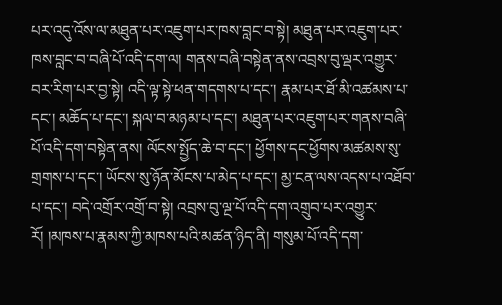པར་འདུ་འོས་ལ་མཐུན་པར་འཇུག་པར་ཁས་བླང་བ་སྟེ། མཐུན་པར་འཇུག་པར་ཁས་བླང་བ་བཞི་པོ་འདི་དག་ལ། གནས་བཞི་བསྟེན་ནས་འབྲས་བུ་ལྡར་འགྱུར་བར་རིག་པར་བྱ་སྟེ། འདི་ལྟ་སྟེ་ཕན་གདགས་པ་དང་། རྣམ་པར་ཐོ་མི་འཚམས་པ་དང་། མཆོད་པ་དང་། སྐལ་བ་མཉམ་པ་དང་། མཐུན་པར་འཇུག་པར་གནས་བཞི་པོ་འདི་དག་བསྟེན་ནས། ལོངས་སྤྱོད་ཆེ་བ་དང་། ཕྱོགས་དང་ཕྱོགས་མཚམས་སུ་གྲགས་པ་དང་། ཡོངས་སུ་ཉོན་མོངས་པ་མེད་པ་དང་། མྱ་ངན་ལས་འདས་པ་འཐོབ་པ་དང་། བདེ་འགྲོར་འགྲོ་བ་སྟེ། འབྲས་བུ་ལྔ་པོ་འདི་དག་འགྲུབ་པར་འགྱུར་རོ། །མཁས་པ་རྣམས་ཀྱི་མཁས་པའི་མཚན་ཉིད་ནི། གསུམ་པོ་འདི་དག་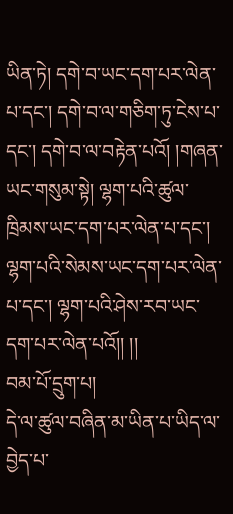ཡིན་ཏེ། དགེ་བ་ཡང་དག་པར་ལེན་པ་དང་། དགེ་བ་ལ་གཅིག་ཏུ་ངེས་པ་དང་། དགེ་བ་ལ་བརྟེན་པའོ། །གཞན་ཡང་གསུམ་སྟེ། ལྷག་པའི་ཚུལ་ཁྲིམས་ཡང་དག་པར་ལེན་པ་དང་། ལྷག་པའི་སེམས་ཡང་དག་པར་ལེན་པ་དང་། ལྷག་པའི་ཤེས་རབ་ཡང་དག་པར་ལེན་པའོ།། །།
བམ་པོ་དྲུག་པ།
དེ་ལ་ཚུལ་བཞིན་མ་ཡིན་པ་ཡིད་ལ་བྱེད་པ་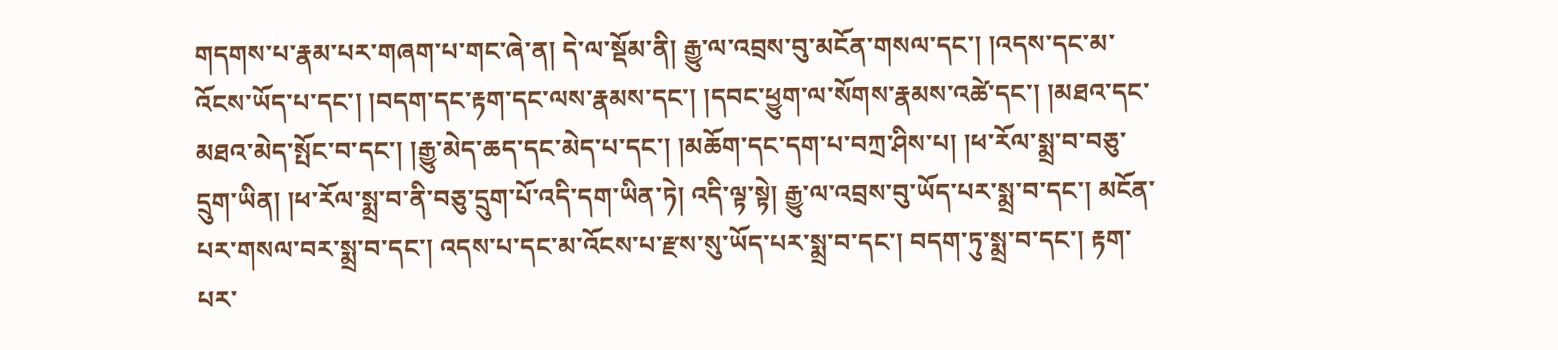གདགས་པ་རྣམ་པར་གཞག་པ་གང་ཞེ་ན། དེ་ལ་སྡོམ་ནི། རྒྱུ་ལ་འབྲས་བུ་མངོན་གསལ་དང་། །འདས་དང་མ་འོངས་ཡོད་པ་དང་། །བདག་དང་རྟག་དང་ལས་རྣམས་དང་། །དབང་ཕྱུག་ལ་སོགས་རྣམས་འཚེ་དང་། །མཐའ་དང་མཐའ་མེད་སྤོང་བ་དང་། །རྒྱུ་མེད་ཆད་དང་མེད་པ་དང་། །མཆོག་དང་དག་པ་བཀྲ་ཤིས་པ། །ཕ་རོལ་སྨྲ་བ་བཅུ་དྲུག་ཡིན། །ཕ་རོལ་སྨྲ་བ་ནི་བཅུ་དྲུག་པོ་འདི་དག་ཡིན་ཏེ། འདི་ལྟ་སྟེ། རྒྱུ་ལ་འབྲས་བུ་ཡོད་པར་སྨྲ་བ་དང་། མངོན་པར་གསལ་བར་སྨྲ་བ་དང་། འདས་པ་དང་མ་འོངས་པ་རྫས་སུ་ཡོད་པར་སྨྲ་བ་དང་། བདག་ཏུ་སྨྲ་བ་དང་། རྟག་པར་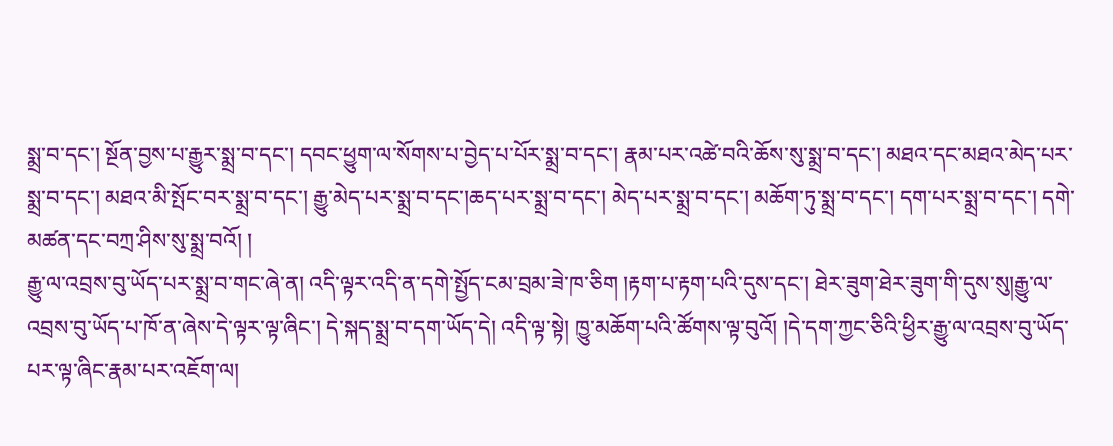སྨྲ་བ་དང་། སྔོན་བྱས་པ་རྒྱུར་སྨྲ་བ་དང་། དབང་ཕྱུག་ལ་སོགས་པ་བྱེད་པ་པོར་སྨྲ་བ་དང་། རྣམ་པར་འཚེ་བའི་ཆོས་སུ་སྨྲ་བ་དང་། མཐའ་དང་མཐའ་མེད་པར་སྨྲ་བ་དང་། མཐའ་མི་སྤོང་བར་སྨྲ་བ་དང་། རྒྱུ་མེད་པར་སྨྲ་བ་དང་།ཆད་པར་སྨྲ་བ་དང་། མེད་པར་སྨྲ་བ་དང་། མཆོག་ཏུ་སྨྲ་བ་དང་། དག་པར་སྨྲ་བ་དང་། དགེ་མཚན་དང་བཀྲ་ཤིས་སུ་སྨྲ་བའོ། །
རྒྱུ་ལ་འབྲས་བུ་ཡོད་པར་སྨྲ་བ་གང་ཞེ་ན། འདི་ལྟར་འདི་ན་དགེ་སྤྱོད་ངམ་བྲམ་ཟེ་ཁ་ཅིག །རྟག་པ་རྟག་པའི་དུས་དང་། ཐེར་ཟུག་ཐེར་ཟུག་གི་དུས་སུ།རྒྱུ་ལ་འབྲས་བུ་ཡོད་པ་ཁོ་ན་ཞེས་དེ་ལྟར་ལྟ་ཞིང་། དེ་སྐད་སྨྲ་བ་དག་ཡོད་དེ། འདི་ལྟ་སྟེ། ཁྱུ་མཆོག་པའི་ཚོགས་ལྟ་བུའོ། །དེ་དག་ཀྱང་ཅིའི་ཕྱིར་རྒྱུ་ལ་འབྲས་བུ་ཡོད་པར་ལྟ་ཞིང་རྣམ་པར་འཇོག་ལ།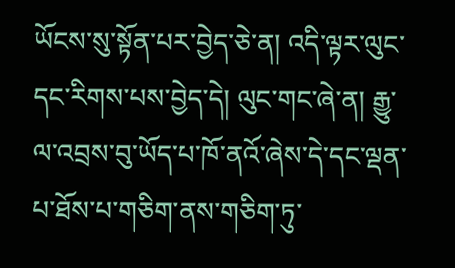ཡོངས་སུ་སྟོན་པར་བྱེད་ཅེ་ན། འདི་ལྟར་ལུང་དང་རིགས་པས་བྱེད་དེ། ལུང་གང་ཞེ་ན། རྒྱུ་ལ་འབྲས་བུ་ཡོད་པ་ཁོ་ནའོ་ཞེས་དེ་དང་ལྡན་པ་ཐོས་པ་གཅིག་ནས་གཅིག་ཏུ་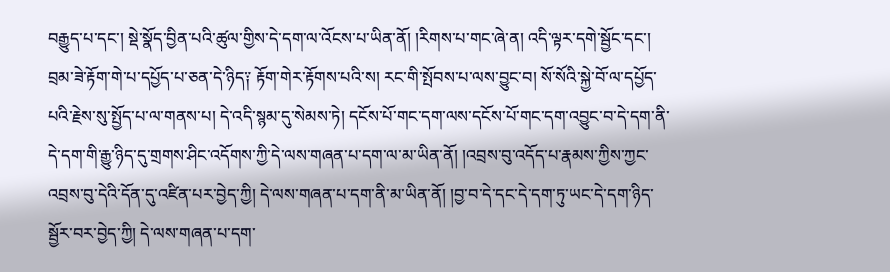བརྒྱུད་པ་དང་། སྡེ་སྣོད་བྱིན་པའི་ཚུལ་གྱིས་དེ་དག་ལ་འོངས་པ་ཡིན་ནོ། །རིགས་པ་གང་ཞེ་ན། འདི་ལྟར་དགེ་སྦྱོང་དང་། བྲམ་ཟེ་རྟོག་གེ་པ་དཔྱོད་པ་ཅན་དེ་ཉིད༑ རྟོག་གེར་རྟོགས་པའི་ས། རང་གི་སྤོབས་པ་ལས་བྱུང་བ། སོ་སོའི་སྐྱེ་བོ་ལ་དཔྱོད་པའི་རྗེས་སུ་སྤྱོད་པ་ལ་གནས་པ། དེ་འདི་སྙམ་དུ་སེམས་ཏེ། དངོས་པོ་གང་དག་ལས་དངོས་པོ་གང་དག་འབྱུང་བ་དེ་དག་ནི་དེ་དག་གི་རྒྱུ་ཉིད་དུ་གྲགས་ཤིང་འདོགས་ཀྱི་དེ་ལས་གཞན་པ་དག་ལ་མ་ཡིན་ནོ། །འབྲས་བུ་འདོད་པ་རྣམས་ཀྱིས་ཀྱང་འབྲས་བུ་དེའི་དོན་དུ་འཛིན་པར་བྱེད་ཀྱི། དེ་ལས་གཞན་པ་དག་ནི་མ་ཡིན་ནོ། །བྱ་བ་དེ་དང་དེ་དག་ཏུ་ཡང་དེ་དག་ཉིད་སྦྱོར་བར་བྱེད་ཀྱི། དེ་ལས་གཞན་པ་དག་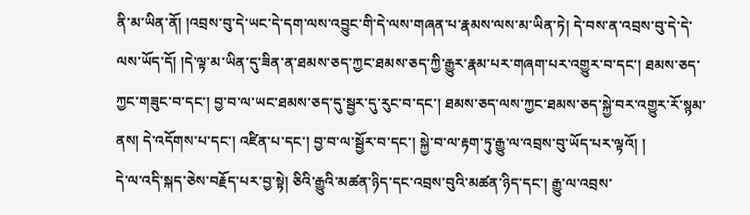ནི་མ་ཡིན་ནོ། །འབྲས་བུ་དེ་ཡང་དེ་དག་ལས་འབྱུང་གི་དེ་ལས་གཞན་པ་རྣམས་ལས་མ་ཡིན་ཏེ། དེ་བས་ན་འབྲས་བུ་དེ་དེ་ལས་ཡོད་དོ། །དེ་ལྟ་མ་ཡིན་དུ་ཟིན་ན་ཐམས་ཅད་ཀྱང་ཐམས་ཅད་ཀྱི་རྒྱུར་རྣམ་པར་གཞག་པར་འགྱུར་བ་དང་། ཐམས་ཅད་ཀྱང་གཟུང་བ་དང་། བྱ་བ་ལ་ཡང་ཐམས་ཅད་དུ་སྦྱར་དུ་རུང་བ་དང་། ཐམས་ཅད་ལས་ཀྱང་ཐམས་ཅད་སྐྱེ་བར་འགྱུར་རོ་སྙམ་ནས། དེ་འདོགས་པ་དང་། འཛིན་པ་དང་། བྱ་བ་ལ་སྦྱོར་བ་དང་། སྐྱེ་བ་ལ་རྟག་ཏུ་རྒྱུ་ལ་འབྲས་བུ་ཡོད་པར་ལྟའོ། །
དེ་ལ་འདི་སྐད་ཅེས་བརྗོད་པར་བྱ་སྟེ། ཅིའི་རྒྱུའི་མཚན་ཉིད་དང་འབྲས་བུའི་མཚན་ཉིད་དང་། རྒྱུ་ལ་འབྲས་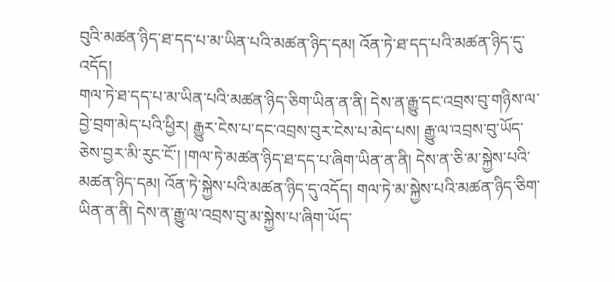བུའི་མཚན་ཉིད་ཐ་དད་པ་མ་ཡིན་པའི་མཚན་ཉིད་དམ། འོན་ཏེ་ཐ་དད་པའི་མཚན་ཉིད་དུ་འདོད།
གལ་ཏེ་ཐ་དད་པ་མ་ཡིན་པའི་མཚན་ཉིད་ཅིག་ཡིན་ན་ནི། དེས་ན་རྒྱུ་དང་འབྲས་བུ་གཉིས་ལ་བྱེ་བྲག་མེད་པའི་ཕྱིར། རྒྱུར་ངེས་པ་དང་འབྲས་བུར་ངེས་པ་མེད་པས། རྒྱུ་ལ་འབྲས་བུ་ཡོད་ཅེས་བྱར་མི་རུང་ངོ་། །གལ་ཏེ་མཚན་ཉིད་ཐ་དད་པ་ཞིག་ཡིན་ན་ནི། དེས་ན་ཅི་མ་སྐྱེས་པའི་མཚན་ཉིད་དམ། འོན་ཏེ་སྐྱེས་པའི་མཚན་ཉིད་དུ་འདོད། གལ་ཏེ་མ་སྐྱེས་པའི་མཚན་ཉིད་ཅིག་ཡིན་ན་ནི། དེས་ན་རྒྱུ་ལ་འབྲས་བུ་མ་སྐྱེས་པ་ཞིག་ཡོད་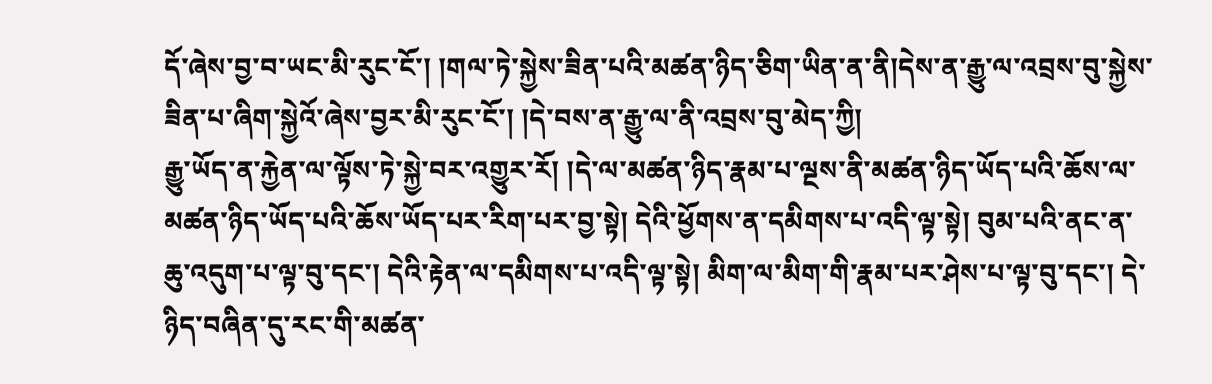དོ་ཞེས་བྱ་བ་ཡང་མི་རུང་ངོ་། །གལ་ཏེ་སྐྱེས་ཟིན་པའི་མཚན་ཉིད་ཅིག་ཡིན་ན་ནི།དེས་ན་རྒྱུ་ལ་འབྲས་བུ་སྐྱེས་ཟིན་པ་ཞིག་སྐྱེའོ་ཞེས་བྱར་མི་རུང་ངོ་། །དེ་བས་ན་རྒྱུ་ལ་ནི་འབྲས་བུ་མེད་ཀྱི།
རྒྱུ་ཡོད་ན་རྐྱེན་ལ་ལྟོས་ཏེ་སྐྱེ་བར་འགྱུར་རོ། །དེ་ལ་མཚན་ཉིད་རྣམ་པ་ལྔས་ནི་མཚན་ཉིད་ཡོད་པའི་ཆོས་ལ་མཚན་ཉིད་ཡོད་པའི་ཆོས་ཡོད་པར་རིག་པར་བྱ་སྟེ། དེའི་ཕྱོགས་ན་དམིགས་པ་འདི་ལྟ་སྟེ། བུམ་པའི་ནང་ན་ཆུ་འདུག་པ་ལྟ་བུ་དང་། དེའི་རྟེན་ལ་དམིགས་པ་འདི་ལྟ་སྟེ། མིག་ལ་མིག་གི་རྣམ་པར་ཤེས་པ་ལྟ་བུ་དང་། དེ་ཉིད་བཞིན་དུ་རང་གི་མཚན་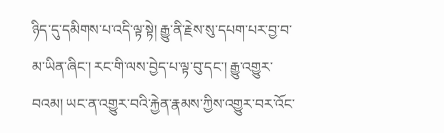ཉིད་དུ་དམིགས་པ་འདི་ལྟ་སྟེ། རྒྱུ་ནི་རྗེས་སུ་དཔག་པར་བྱ་བ་མ་ཡིན་ཞིང་། རང་གི་ལས་བྱེད་པ་ལྟ་བུ་དང་། རྒྱུ་འགྱུར་བའམ། ཡང་ན་འགྱུར་བའི་རྐྱེན་རྣམས་ཀྱིས་འགྱུར་བར་འོང་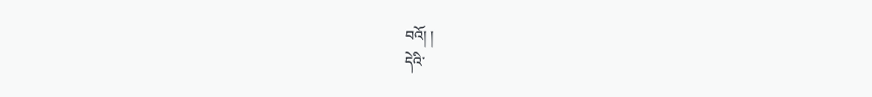བའོ། །
དེའི་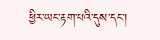ཕྱིར་ཡང་རྟག་པའི་དུས་དང་།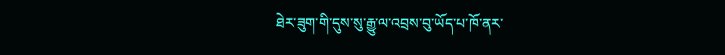ཐེར་ཟུག་གི་དུས་སུ་རྒྱུ་ལ་འབྲས་བུ་ཡོད་པ་ཁོ་ནར་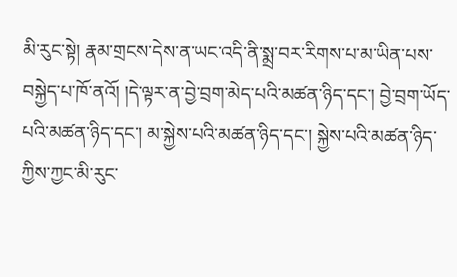མི་རུང་སྟེ། རྣམ་གྲངས་དེས་ན་ཡང་འདི་ནི་སྨྲ་བར་རིགས་པ་མ་ཡིན་པས་བསྐྱེད་པ་ཁོ་ནའོ། །དེ་ལྟར་ན་བྱེ་བྲག་མེད་པའི་མཚན་ཉིད་དང་། བྱེ་བྲག་ཡོད་པའི་མཚན་ཉིད་དང་། མ་སྐྱེས་པའི་མཚན་ཉིད་དང་། སྐྱེས་པའི་མཚན་ཉིད་ཀྱིས་ཀྱང་མི་རུང་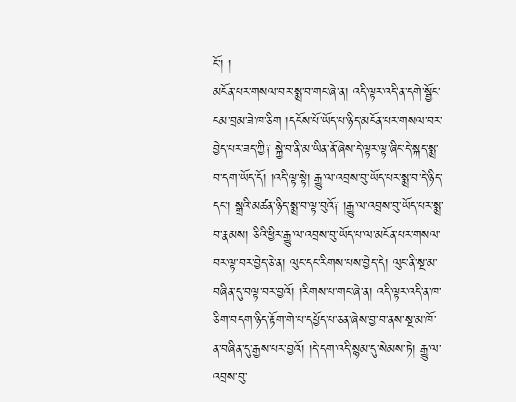ངོ་། །
མངོན་པར་གསལ་བར་སྨྲ་བ་གང་ཞེ་ན། འདི་ལྟར་འདི་ན་དགེ་སྦྱོང་ངམ་བྲམ་ཟེ་ཁ་ཅིག །དངོས་པོ་ཡོད་པ་ཉིད་མངོན་པར་གསལ་བར་བྱེད་པར་ཟད་ཀྱི༑ སྐྱེ་བ་ནི་མ་ཡིན་ནོ་ཞེས་དེ་ལྟར་ལྟ་ཞིང་དེ་སྐད་སྨྲ་བ་དག་ཡོད་དོ། །འདི་ལྟ་སྟེ། རྒྱུ་ལ་འབྲས་བུ་ཡོད་པར་སྨྲ་བ་དེ་ཉིད་དང་། སྒྲའི་མཚན་ཉིད་སྨྲ་བ་ལྟ་བུའོ༑ །རྒྱུ་ལ་འབྲས་བུ་ཡོད་པར་སྨྲ་བ་རྣམས། ཅིའི་ཕྱིར་རྒྱུ་ལ་འབྲས་བུ་ཡོད་པ་ལ་མངོན་པར་གསལ་བར་ལྟ་བར་བྱེད་ཅེ་ན། ལུང་དང་རིགས་པས་བྱེད་དེ། ལུང་ནི་སྔ་མ་བཞིན་དུ་བལྟ་བར་བྱའོ། །རིགས་པ་གང་ཞེ་ན། འདི་ལྟར་འདི་ན་ཁ་ཅིག་བདག་ཉིད་རྟོག་གེ་པ་དཔྱོད་པ་ཅན་ཞེས་བྱ་བ་ནས་སྔ་མ་ཁོ་ན་བཞིན་དུ་རྒྱས་པར་བྱའོ། །དེ་དག་འདི་སྙམ་དུ་སེམས་ཏེ། རྒྱུ་ལ་འབྲས་བུ་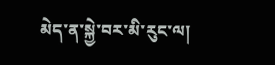མེད་ན་སྐྱེ་བར་མི་རུང་ལ།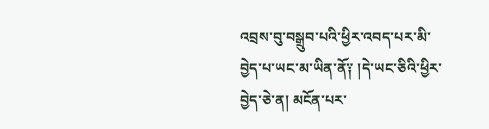འབྲས་བུ་བསྒྲུབ་པའི་ཕྱིར་འབད་པར་མི་བྱེད་པ་ཡང་མ་ཡིན་ནོ༑ །དེ་ཡང་ཅིའི་ཕྱིར་བྱེད་ཅེ་ན། མངོན་པར་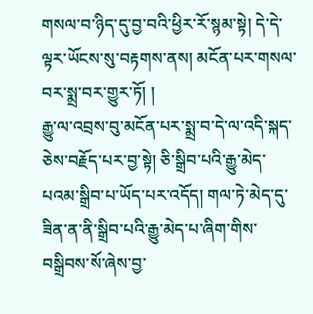གསལ་བ་ཉིད་དུ་བྱ་བའི་ཕྱིར་རོ་སྙམ་སྟེ། དེ་དེ་ལྟར་ཡོངས་སུ་བརྟགས་ནས། མངོན་པར་གསལ་བར་སྨྲ་བར་གྱུར་ཏོ། །
རྒྱུ་ལ་འབྲས་བུ་མངོན་པར་སྨྲ་བ་དེ་ལ་འདི་སྐད་ཅེས་བརྗོད་པར་བྱ་སྟེ། ཅི་སྒྲིབ་པའི་རྒྱུ་མེད་པའམ་སྒྲིབ་པ་ཡོད་པར་འདོད། གལ་ཏེ་མེད་དུ་ཟིན་ན་ནི་སྒྲིབ་པའི་རྒྱུ་མེད་པ་ཞིག་གིས་བསྒྲིབས་སོ་ཞེས་བྱ་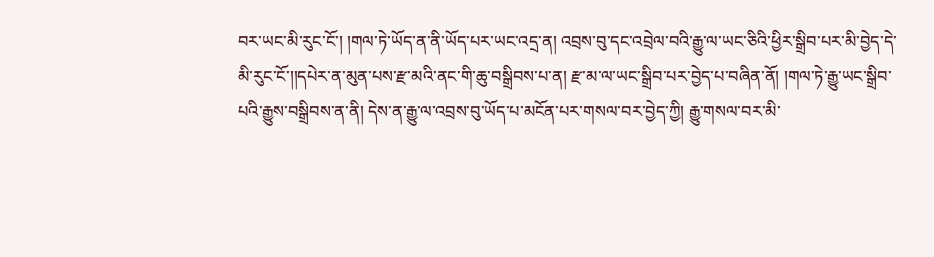བར་ཡང་མི་རུང་ངོ་། །གལ་ཏེ་ཡོད་ན་ནི་ཡོད་པར་ཡང་འདྲ་ན། འབྲས་བུ་དང་འབྲེལ་བའི་རྒྱུ་ལ་ཡང་ཅིའི་ཕྱིར་སྒྲིབ་པར་མི་བྱེད་དེ་མི་རུང་ངོ་།།དཔེར་ན་མུན་པས་རྫ་མའི་ནང་གི་ཆུ་བསྒྲིབས་པ་ན། རྫ་མ་ལ་ཡང་སྒྲིབ་པར་བྱེད་པ་བཞིན་ནོ། །གལ་ཏེ་རྒྱུ་ཡང་སྒྲིབ་པའི་རྒྱུས་བསྒྲིབས་ན་ནི། དེས་ན་རྒྱུ་ལ་འབྲས་བུ་ཡོད་པ་མངོན་པར་གསལ་བར་བྱེད་ཀྱི། རྒྱུ་གསལ་བར་མི་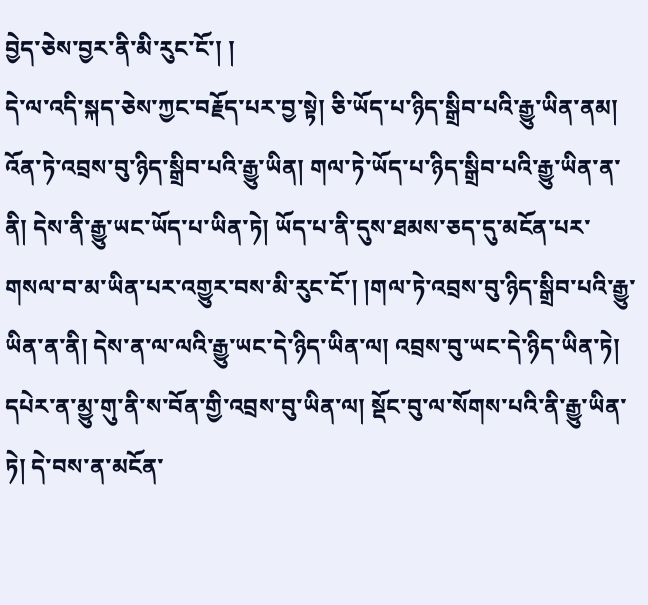བྱེད་ཅེས་བྱར་ནི་མི་རུང་ངོ་། །
དེ་ལ་འདི་སྐད་ཅེས་ཀྱང་བརྗོད་པར་བྱ་སྟེ། ཅི་ཡོད་པ་ཉིད་སྒྲིབ་པའི་རྒྱུ་ཡིན་ནམ། འོན་ཏེ་འབྲས་བུ་ཉིད་སྒྲིབ་པའི་རྒྱུ་ཡིན། གལ་ཏེ་ཡོད་པ་ཉིད་སྒྲིབ་པའི་རྒྱུ་ཡིན་ན་ནི། དེས་ནི་རྒྱུ་ཡང་ཡོད་པ་ཡིན་ཏེ། ཡོད་པ་ནི་དུས་ཐམས་ཅད་དུ་མངོན་པར་གསལ་བ་མ་ཡིན་པར་འགྱུར་བས་མི་རུང་ངོ་། །གལ་ཏེ་འབྲས་བུ་ཉིད་སྒྲིབ་པའི་རྒྱུ་ཡིན་ན་ནི། དེས་ན་ལ་ལའི་རྒྱུ་ཡང་དེ་ཉིད་ཡིན་ལ། འབྲས་བུ་ཡང་དེ་ཉིད་ཡིན་ཏེ། དཔེར་ན་མྱུ་གུ་ནི་ས་བོན་གྱི་འབྲས་བུ་ཡིན་ལ། སྡོང་བུ་ལ་སོགས་པའི་ནི་རྒྱུ་ཡིན་ཏེ། དེ་བས་ན་མངོན་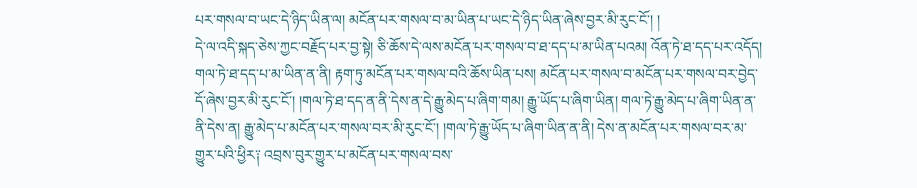པར་གསལ་བ་ཡང་དེ་ཉིད་ཡིན་ལ། མངོན་པར་གསལ་བ་མ་ཡིན་པ་ཡང་དེ་ཉིད་ཡིན་ཞེས་བྱར་མི་རུང་ངོ་། །
དེ་ལ་འདི་སྐད་ཅེས་ཀྱང་བརྗོད་པར་བྱ་སྟེ། ཅི་ཆོས་དེ་ལས་མངོན་པར་གསལ་བ་ཐ་དད་པ་མ་ཡིན་པའམ། འོན་ཏེ་ཐ་དད་པར་འདོད། གལ་ཏེ་ཐ་དད་པ་མ་ཡིན་ན་ནི། རྟག་ཏུ་མངོན་པར་གསལ་བའི་ཆོས་ཡིན་པས། མངོན་པར་གསལ་བ་མངོན་པར་གསལ་བར་བྱེད་དོ་ཞེས་བྱར་མི་རུང་ངོ་། །གལ་ཏེ་ཐ་དད་ན་ནི་དེས་ན་དེ་རྒྱུ་མེད་པ་ཞིག་གམ། རྒྱུ་ཡོད་པ་ཞིག་ཡིན། གལ་ཏེ་རྒྱུ་མེད་པ་ཞིག་ཡིན་ན་ནི་དེས་ན། རྒྱུ་མེད་པ་མངོན་པར་གསལ་བར་མི་རུང་ངོ་། །གལ་ཏེ་རྒྱུ་ཡོད་པ་ཞིག་ཡིན་ན་ནི། དེས་ན་མངོན་པར་གསལ་བར་མ་གྱུར་པའི་ཕྱིར༑ འབྲས་བུར་གྱུར་པ་མངོན་པར་གསལ་བས་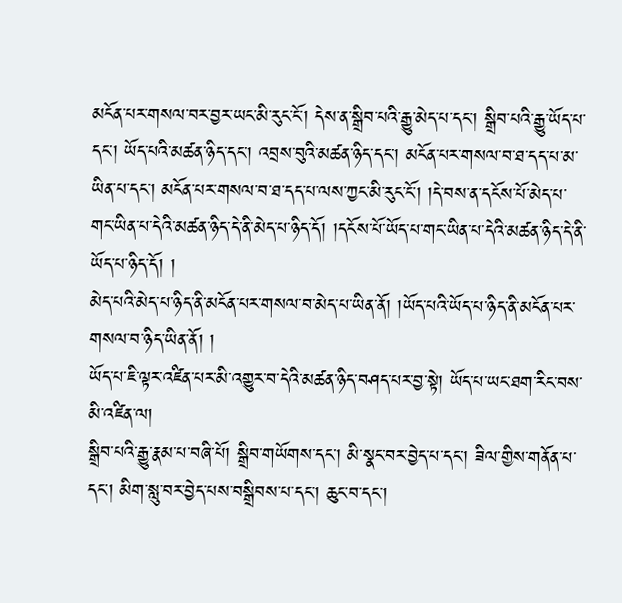མངོན་པར་གསལ་བར་བྱར་ཡང་མི་རུང་ངོ་། དེས་ན་སྒྲིབ་པའི་རྒྱུ་མེད་པ་དང་། སྒྲིབ་པའི་རྒྱུ་ཡོད་པ་དང་། ཡོད་པའི་མཚན་ཉིད་དང་། འབྲས་བུའི་མཚན་ཉིད་དང་། མངོན་པར་གསལ་བ་ཐ་དད་པ་མ་ཡིན་པ་དང་། མངོན་པར་གསལ་བ་ཐ་དད་པ་ལས་ཀྱང་མི་རུང་ངོ་། །དེ་བས་ན་དངོས་པོ་མེད་པ་གང་ཡིན་པ་དེའི་མཚན་ཉིད་དེ་ནི་མེད་པ་ཉིད་དོ། །དངོས་པོ་ཡོད་པ་གང་ཡིན་པ་དེའི་མཚན་ཉིད་དེ་ནི་ཡོད་པ་ཉིད་དོ། །
མེད་པའི་མེད་པ་ཉིད་ནི་མངོན་པར་གསལ་བ་མེད་པ་ཡིན་ནོ། །ཡོད་པའི་ཡོད་པ་ཉིད་ནི་མངོན་པར་གསལ་བ་ཉིད་ཡིན་ནོ། །
ཡོད་པ་ཇི་ལྟར་འཛིན་པར་མི་འགྱུར་བ་དེའི་མཚན་ཉིད་བཤད་པར་བྱ་སྟེ། ཡོད་པ་ཡང་ཐག་རིང་བས་མི་འཛིན་ལ།
སྒྲིབ་པའི་རྒྱུ་རྣམ་པ་བཞི་པོ། སྒྲིབ་གཡོགས་དང་། མི་སྣང་བར་བྱེད་པ་དང་། ཟིལ་གྱིས་གནོན་པ་དང་། མིག་སླུ་བར་བྱེད་པས་བསྒྲིབས་པ་དང་། ཆུང་བ་དང་།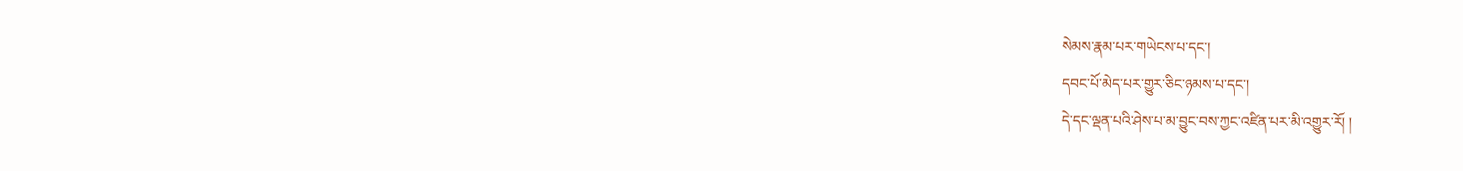སེམས་རྣམ་པར་གཡེངས་པ་དང་།
དབང་པོ་མེད་པར་གྱུར་ཅིང་ཉམས་པ་དང་།
དེ་དང་ལྡན་པའི་ཤེས་པ་མ་བྱུང་བས་ཀྱང་འཛིན་པར་མི་འགྱུར་རོ། །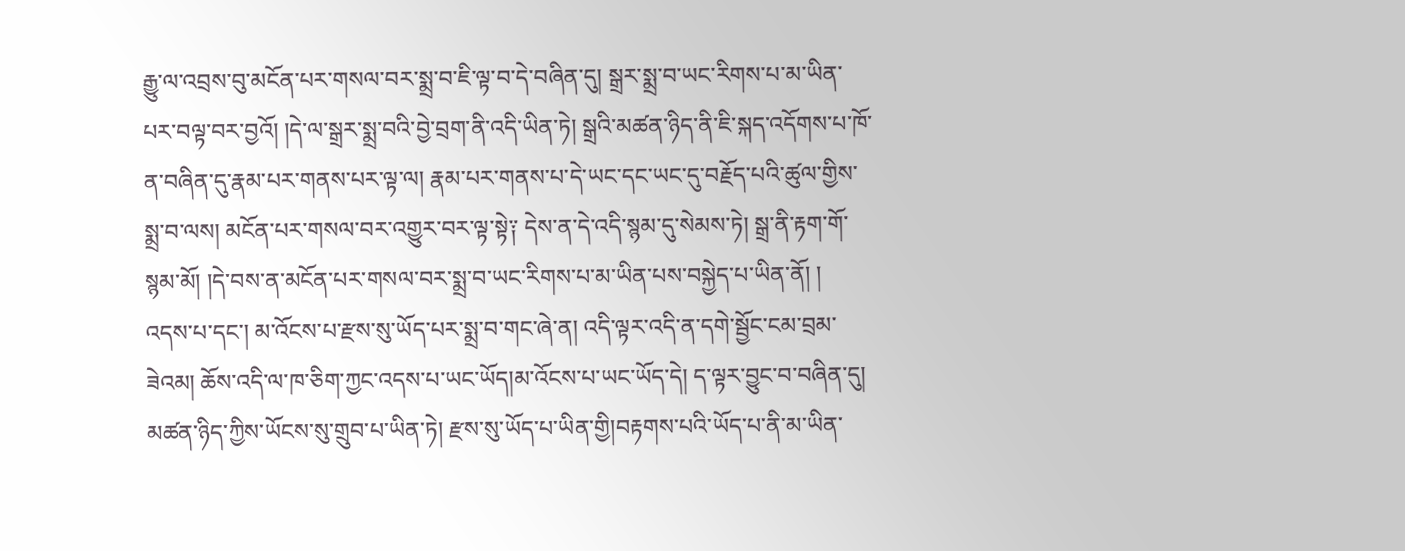རྒྱུ་ལ་འབྲས་བུ་མངོན་པར་གསལ་བར་སྨྲ་བ་ཇི་ལྟ་བ་དེ་བཞིན་དུ། སྒྲར་སྨྲ་བ་ཡང་རིགས་པ་མ་ཡིན་པར་བལྟ་བར་བྱའོ། །དེ་ལ་སྒྲར་སྨྲ་བའི་བྱེ་བྲག་ནི་འདི་ཡིན་ཏེ། སྒྲའི་མཚན་ཉིད་ནི་ཇི་སྐད་འདོགས་པ་ཁོ་ན་བཞིན་དུ་རྣམ་པར་གནས་པར་ལྟ་ལ། རྣམ་པར་གནས་པ་དེ་ཡང་དང་ཡང་དུ་བརྗོད་པའི་ཚུལ་གྱིས་སྨྲ་བ་ལས། མངོན་པར་གསལ་བར་འགྱུར་བར་ལྟ་སྟེ༑ དེས་ན་དེ་འདི་སྙམ་དུ་སེམས་ཏེ། སྒྲ་ནི་རྟག་གོ་སྙམ་མོ། །དེ་བས་ན་མངོན་པར་གསལ་བར་སྨྲ་བ་ཡང་རིགས་པ་མ་ཡིན་པས་བསྐྱེད་པ་ཡིན་ནོ། །
འདས་པ་དང་། མ་འོངས་པ་རྫས་སུ་ཡོད་པར་སྨྲ་བ་གང་ཞེ་ན། འདི་ལྟར་འདི་ན་དགེ་སྦྱོང་ངམ་བྲམ་ཟེའམ། ཆོས་འདི་ལ་ཁ་ཅིག་ཀྱང་འདས་པ་ཡང་ཡོད།མ་འོངས་པ་ཡང་ཡོད་དེ། ད་ལྟར་བྱུང་བ་བཞིན་དུ། མཚན་ཉིད་ཀྱིས་ཡོངས་སུ་གྲུབ་པ་ཡིན་ཏེ། རྫས་སུ་ཡོད་པ་ཡིན་གྱི།བརྟགས་པའི་ཡོད་པ་ནི་མ་ཡིན་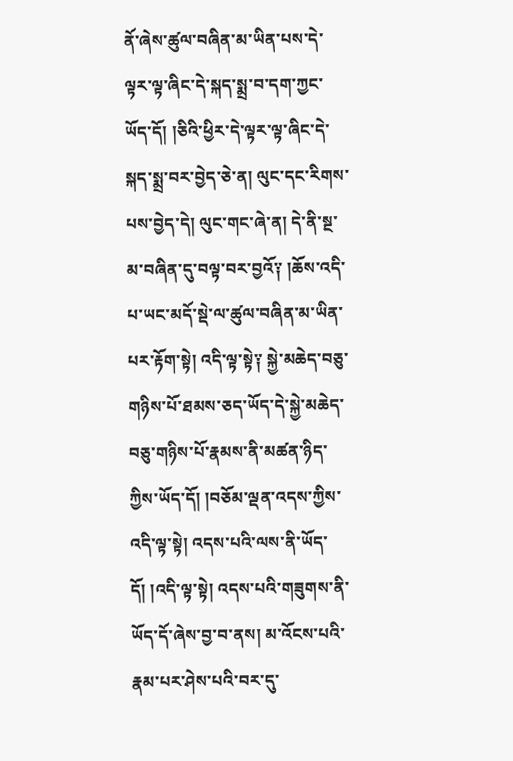ནོ་ཞེས་ཚུལ་བཞིན་མ་ཡིན་པས་དེ་ལྟར་ལྟ་ཞིང་དེ་སྐད་སྨྲ་བ་དག་ཀྱང་ཡོད་དོ། །ཅིའི་ཕྱིར་དེ་ལྟར་ལྟ་ཞིང་དེ་སྐད་སྨྲ་བར་བྱེད་ཅེ་ན། ལུང་དང་རིགས་པས་བྱེད་དེ། ལུང་གང་ཞེ་ན། དེ་ནི་སྔ་མ་བཞིན་དུ་བལྟ་བར་བྱའོ༑ །ཆོས་འདི་པ་ཡང་མདོ་སྡེ་ལ་ཚུལ་བཞིན་མ་ཡིན་པར་རྟོག་སྟེ། འདི་ལྟ་སྟེ༑ སྐྱེ་མཆེད་བཅུ་གཉིས་པོ་ཐམས་ཅད་ཡོད་དེ་སྐྱེ་མཆེད་བཅུ་གཉིས་པོ་རྣམས་ནི་མཚན་ཉིད་ཀྱིས་ཡོད་དོ། །བཅོམ་ལྡན་འདས་ཀྱིས་འདི་ལྟ་སྟེ། འདས་པའི་ལས་ནི་ཡོད་དོ། །འདི་ལྟ་སྟེ། འདས་པའི་གཟུགས་ནི་ཡོད་དོ་ཞེས་བྱ་བ་ནས། མ་འོངས་པའི་རྣམ་པར་ཤེས་པའི་བར་དུ་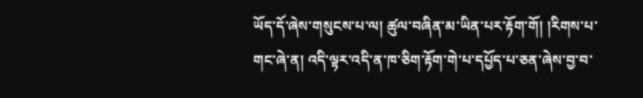ཡོད་དོ་ཞེས་གསུངས་པ་ལ། ཚུལ་བཞིན་མ་ཡིན་པར་རྟོག་གོ། །རིགས་པ་གང་ཞེ་ན། འདི་ལྟར་འདི་ན་ཁ་ཅིག་རྟོག་གེ་པ་དཔྱོད་པ་ཅན་ཞེས་བྱ་བ་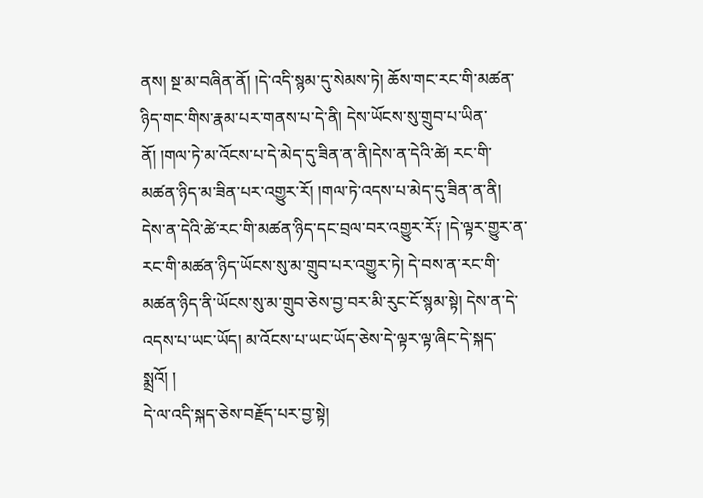ནས། སྔ་མ་བཞིན་ནོ། །དེ་འདི་སྙམ་དུ་སེམས་ཏེ། ཆོས་གང་རང་གི་མཚན་ཉིད་གང་གིས་རྣམ་པར་གནས་པ་དེ་ནི། དེས་ཡོངས་སུ་གྲུབ་པ་ཡིན་ནོ། །གལ་ཏེ་མ་འོངས་པ་དེ་མེད་དུ་ཟིན་ན་ནི།དེས་ན་དེའི་ཚེ། རང་གི་མཚན་ཉིད་མ་ཟིན་པར་འགྱུར་རོ། །གལ་ཏེ་འདས་པ་མེད་དུ་ཟིན་ན་ནི། དེས་ན་དེའི་ཚེ་རང་གི་མཚན་ཉིད་དང་བྲལ་བར་འགྱུར་རོ༑ །དེ་ལྟར་གྱུར་ན་རང་གི་མཚན་ཉིད་ཡོངས་སུ་མ་གྲུབ་པར་འགྱུར་ཏེ། དེ་བས་ན་རང་གི་མཚན་ཉིད་ནི་ཡོངས་སུ་མ་གྲུབ་ཅེས་བྱ་བར་མི་རུང་ངོ་སྙམ་སྟེ། དེས་ན་དེ་འདས་པ་ཡང་ཡོད། མ་འོངས་པ་ཡང་ཡོད་ཅེས་དེ་ལྟར་ལྟ་ཞིང་དེ་སྐད་སྨྲའོ། །
དེ་ལ་འདི་སྐད་ཅེས་བརྗོད་པར་བྱ་སྟེ།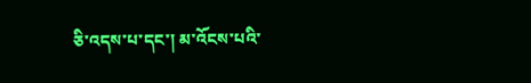ཅི་འདས་པ་དང་། མ་འོངས་པའི་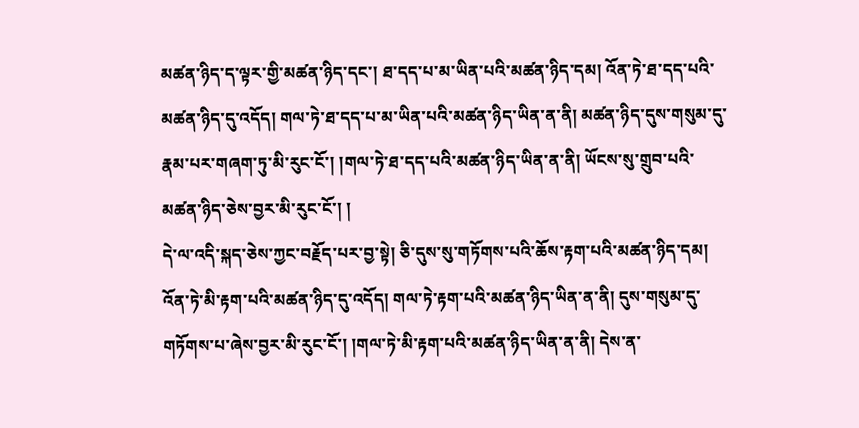མཚན་ཉིད་ད་ལྟར་གྱི་མཚན་ཉིད་དང་། ཐ་དད་པ་མ་ཡིན་པའི་མཚན་ཉིད་དམ། འོན་ཏེ་ཐ་དད་པའི་མཚན་ཉིད་དུ་འདོད། གལ་ཏེ་ཐ་དད་པ་མ་ཡིན་པའི་མཚན་ཉིད་ཡིན་ན་ནི། མཚན་ཉིད་དུས་གསུམ་དུ་རྣམ་པར་གཞག་ཏུ་མི་རུང་ངོ་། །གལ་ཏེ་ཐ་དད་པའི་མཚན་ཉིད་ཡིན་ན་ནི། ཡོངས་སུ་གྲུབ་པའི་མཚན་ཉིད་ཅེས་བྱར་མི་རུང་ངོ་། །
དེ་ལ་འདི་སྐད་ཅེས་ཀྱང་བརྗོད་པར་བྱ་སྟེ། ཅི་དུས་སུ་གཏོགས་པའི་ཆོས་རྟག་པའི་མཚན་ཉིད་དམ། འོན་ཏེ་མི་རྟག་པའི་མཚན་ཉིད་དུ་འདོད། གལ་ཏེ་རྟག་པའི་མཚན་ཉིད་ཡིན་ན་ནི། དུས་གསུམ་དུ་གཏོགས་པ་ཞེས་བྱར་མི་རུང་ངོ་། །གལ་ཏེ་མི་རྟག་པའི་མཚན་ཉིད་ཡིན་ན་ནི། དེས་ན་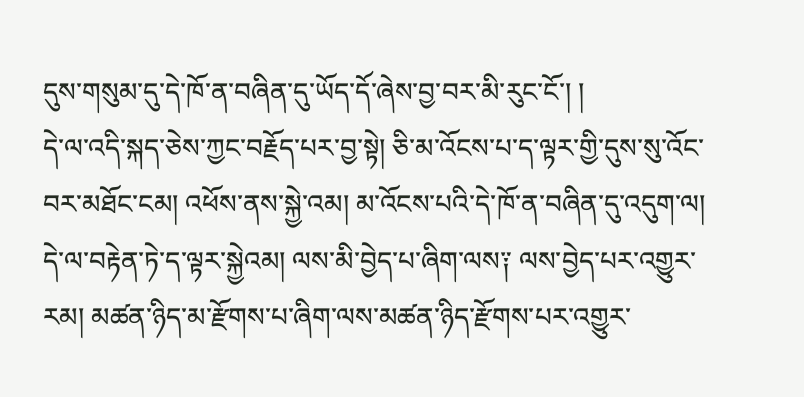དུས་གསུམ་དུ་དེ་ཁོ་ན་བཞིན་དུ་ཡོད་དོ་ཞེས་བྱ་བར་མི་རུང་ངོ་། །
དེ་ལ་འདི་སྐད་ཅེས་ཀྱང་བརྗོད་པར་བྱ་སྟེ། ཅི་མ་འོངས་པ་ད་ལྟར་གྱི་དུས་སུ་འོང་བར་མཐོང་ངམ། འཕོས་ནས་སྐྱེ་འམ། མ་འོངས་པའི་དེ་ཁོ་ན་བཞིན་དུ་འདུག་ལ། དེ་ལ་བརྟེན་ཏེ་ད་ལྟར་སྐྱེའམ། ལས་མི་བྱེད་པ་ཞིག་ལས༑ ལས་བྱེད་པར་འགྱུར་རམ། མཚན་ཉིད་མ་རྫོགས་པ་ཞིག་ལས་མཚན་ཉིད་རྫོགས་པར་འགྱུར་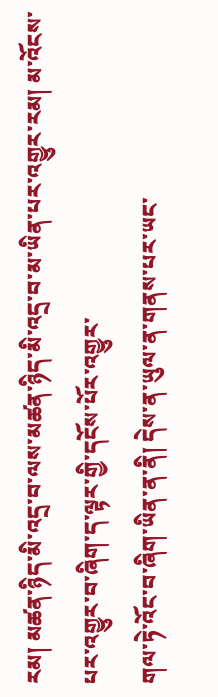རམ། མཚན་ཉིད་མི་འདྲ་བ་ལས་མཚན་ཉིད་མི་འདྲ་བ་མ་ཡིན་པར་འགྱུར་རམ། མ་འོངས་པར་འགྱུར་བ་ཞིག་ད་ལྟར་གྱི་དངོས་པོར་འགྱུར་
གལ་ཏེ་འོང་བ་ཞིག་ཡིན་ན་ནི། དེས་ན་ཡུལ་ན་གནས་པར་ཡང་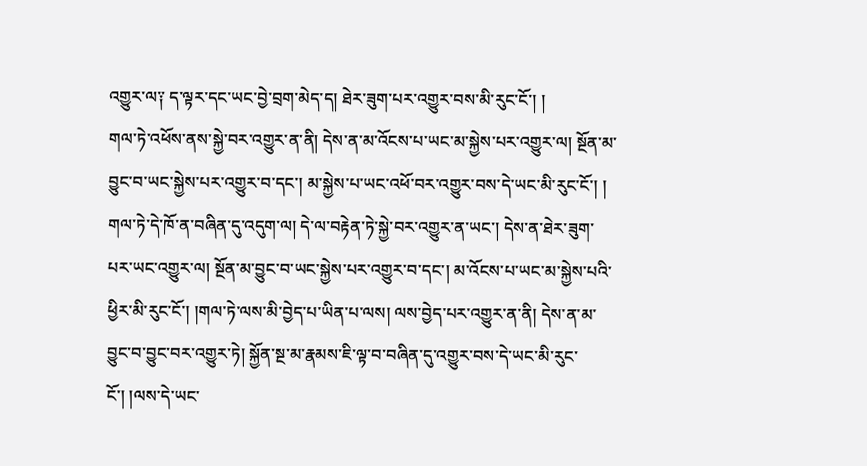འགྱུར་ལ༑ ད་ལྟར་དང་ཡང་བྱེ་བྲག་མེད་ད། ཐེར་ཟུག་པར་འགྱུར་བས་མི་རུང་ངོ་། །
གལ་ཏེ་འཕོས་ནས་སྐྱེ་བར་འགྱུར་ན་ནི། དེས་ན་མ་འོངས་པ་ཡང་མ་སྐྱེས་པར་འགྱུར་ལ། སྔོན་མ་བྱུང་བ་ཡང་སྐྱེས་པར་འགྱུར་བ་དང་། མ་སྐྱེས་པ་ཡང་འཕོ་བར་འགྱུར་བས་དེ་ཡང་མི་རུང་ངོ་། །
གལ་ཏེ་དེ་ཁོ་ན་བཞིན་དུ་འདུག་ལ། དེ་ལ་བརྟེན་ཏེ་སྐྱེ་བར་འགྱུར་ན་ཡང་། དེས་ན་ཐེར་ཟུག་པར་ཡང་འགྱུར་ལ། སྔོན་མ་བྱུང་བ་ཡང་སྐྱེས་པར་འགྱུར་བ་དང་། མ་འོངས་པ་ཡང་མ་སྐྱེས་པའི་ཕྱིར་མི་རུང་ངོ་། །གལ་ཏེ་ལས་མི་བྱེད་པ་ཡིན་པ་ལས། ལས་བྱེད་པར་འགྱུར་ན་ནི། དེས་ན་མ་བྱུང་བ་བྱུང་བར་འགྱུར་ཏེ། སྐྱོན་སྔ་མ་རྣམས་ཇི་ལྟ་བ་བཞིན་དུ་འགྱུར་བས་དེ་ཡང་མི་རུང་ངོ་། །ལས་དེ་ཡང་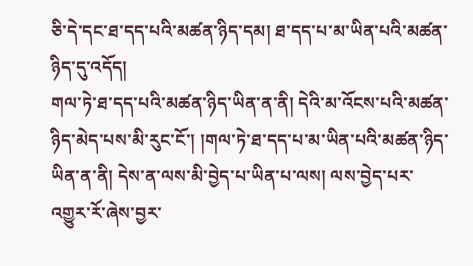ཅི་དེ་དང་ཐ་དད་པའི་མཚན་ཉིད་དམ། ཐ་དད་པ་མ་ཡིན་པའི་མཚན་ཉིད་དུ་འདོད།
གལ་ཏེ་ཐ་དད་པའི་མཚན་ཉིད་ཡིན་ན་ནི། དེའི་མ་འོངས་པའི་མཚན་ཉིད་མེད་པས་མི་རུང་ངོ་། །གལ་ཏེ་ཐ་དད་པ་མ་ཡིན་པའི་མཚན་ཉིད་ཡིན་ན་ནི། དེས་ན་ལས་མི་བྱེད་པ་ཡིན་པ་ལས། ལས་བྱེད་པར་འགྱུར་རོ་ཞེས་བྱར་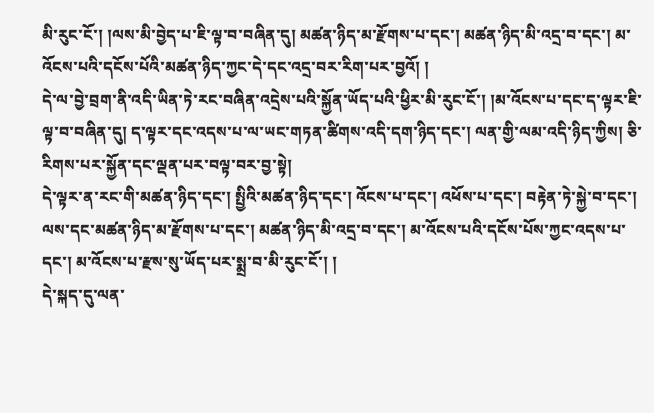མི་རུང་ངོ་། །ལས་མི་བྱེད་པ་ཇི་ལྟ་བ་བཞིན་དུ། མཚན་ཉིད་མ་རྫོགས་པ་དང་། མཚན་ཉིད་མི་འདྲ་བ་དང་། མ་འོངས་པའི་དངོས་པོའི་མཚན་ཉིད་ཀྱང་དེ་དང་འདྲ་བར་རིག་པར་བྱའོ། །
དེ་ལ་བྱེ་བྲག་ནི་འདི་ཡིན་ཏེ་རང་བཞིན་འདྲེས་པའི་སྐྱོན་ཡོད་པའི་ཕྱིར་མི་རུང་ངོ་། །མ་འོངས་པ་དང་ད་ལྟར་ཇི་ལྟ་བ་བཞིན་དུ། ད་ལྟར་དང་འདས་པ་ལ་ཡང་གཏན་ཚིགས་འདི་དག་ཉིད་དང་། ལན་གྱི་ལམ་འདི་ཉིད་ཀྱིས། ཅི་རིགས་པར་སྐྱོན་དང་ལྡན་པར་བལྟ་བར་བྱ་སྟེ།
དེ་ལྟར་ན་རང་གི་མཚན་ཉིད་དང་། སྤྱིའི་མཚན་ཉིད་དང་། འོངས་པ་དང་། འཕོས་པ་དང་། བརྟེན་ཏེ་སྐྱེ་བ་དང་། ལས་དང་མཚན་ཉིད་མ་རྫོགས་པ་དང་། མཚན་ཉིད་མི་འདྲ་བ་དང་། མ་འོངས་པའི་དངོས་པོས་ཀྱང་འདས་པ་དང་། མ་འོངས་པ་རྫས་སུ་ཡོད་པར་སྨྲ་བ་མི་རུང་ངོ་། །
དེ་སྐད་དུ་ལན་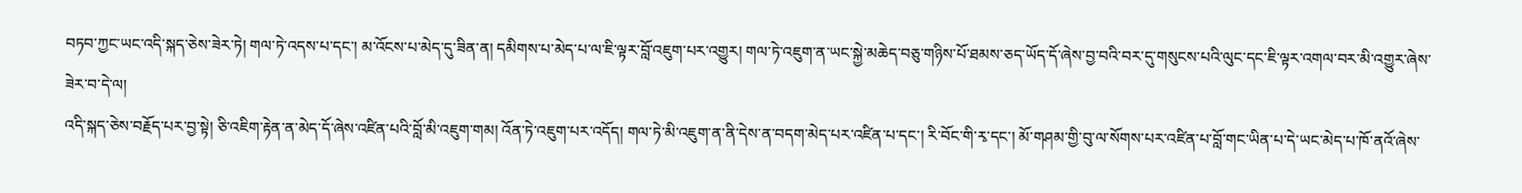བཏབ་ཀྱང་ཡང་འདི་སྐད་ཅེས་ཟེར་ཏེ། གལ་ཏེ་འདས་པ་དང་། མ་འོངས་པ་མེད་དུ་ཟིན་ན། དམིགས་པ་མེད་པ་ལ་ཇི་ལྟར་བློ་འཇུག་པར་འགྱུར། གལ་ཏེ་འཇུག་ན་ཡང་སྐྱེ་མཆེད་བཅུ་གཉིས་པོ་ཐམས་ཅད་ཡོད་དོ་ཞེས་བྱ་བའི་བར་དུ་གསུངས་པའི་ལུང་དང་ཇི་ལྟར་འགལ་བར་མི་འགྱུར་ཞེས་ཟེར་བ་དེ་ལ།
འདི་སྐད་ཅེས་བརྗོད་པར་བྱ་སྟེ། ཅི་འཇིག་རྟེན་ན་མེད་དོ་ཞེས་འཛིན་པའི་བློ་མི་འཇུག་གམ། འོན་ཏེ་འཇུག་པར་འདོད། གལ་ཏེ་མི་འཇུག་ན་ནི་དེས་ན་བདག་མེད་པར་འཛིན་པ་དང་། རི་བོང་གི་རྭ་དང་། མོ་གཤམ་གྱི་བུ་ལ་སོགས་པར་འཛིན་པ་བློ་གང་ཡིན་པ་དེ་ཡང་མེད་པ་ཁོ་ནའོ་ཞེས་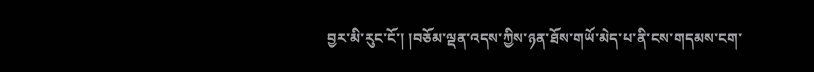བྱར་མི་རུང་ངོ་། །བཅོམ་ལྡན་འདས་ཀྱིས་ཉན་ཐོས་གཡོ་མེད་པ་ནི་ངས་གདམས་ངག་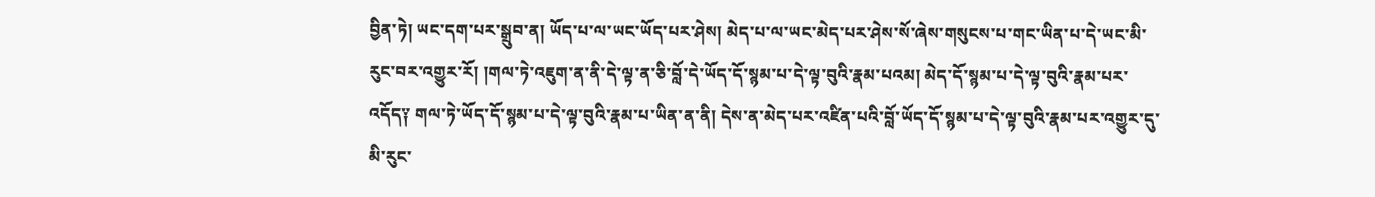བྱིན་ཏེ། ཡང་དག་པར་སྒྲུབ་ན། ཡོད་པ་ལ་ཡང་ཡོད་པར་ཤེས། མེད་པ་ལ་ཡང་མེད་པར་ཤེས་སོ་ཞེས་གསུངས་པ་གང་ཡིན་པ་དེ་ཡང་མི་རུང་བར་འགྱུར་རོ། །གལ་ཏེ་འཇུག་ན་ནི་དེ་ལྟ་ན་ཅི་བློ་དེ་ཡོད་དོ་སྙམ་པ་དེ་ལྟ་བུའི་རྣམ་པའམ། མེད་དོ་སྙམ་པ་དེ་ལྟ་བུའི་རྣམ་པར་འདོད༑ གལ་ཏེ་ཡོད་དོ་སྙམ་པ་དེ་ལྟ་བུའི་རྣམ་པ་ཡིན་ན་ནི། དེས་ན་མེད་པར་འཛིན་པའི་བློ་ཡོད་དོ་སྙམ་པ་དེ་ལྟ་བུའི་རྣམ་པར་འགྱུར་དུ་མི་རུང་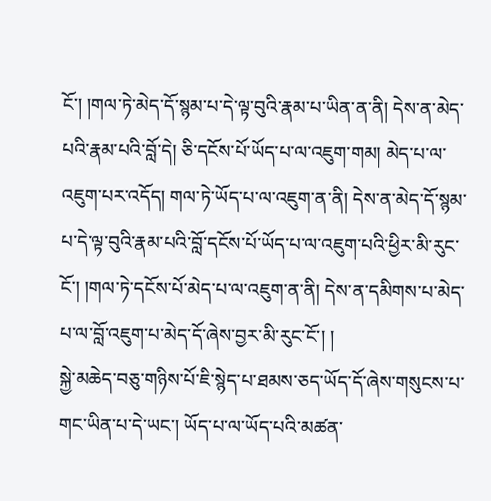ངོ་། །གལ་ཏེ་མེད་དོ་སྙམ་པ་དེ་ལྟ་བུའི་རྣམ་པ་ཡིན་ན་ནི། དེས་ན་མེད་པའི་རྣམ་པའི་བློ་དེ། ཅི་དངོས་པོ་ཡོད་པ་ལ་འཇུག་གམ། མེད་པ་ལ་འཇུག་པར་འདོད། གལ་ཏེ་ཡོད་པ་ལ་འཇུག་ན་ནི། དེས་ན་མེད་དོ་སྙམ་པ་དེ་ལྟ་བུའི་རྣམ་པའི་བློ་དངོས་པོ་ཡོད་པ་ལ་འཇུག་པའི་ཕྱིར་མི་རུང་ངོ་། །གལ་ཏེ་དངོས་པོ་མེད་པ་ལ་འཇུག་ན་ནི། དེས་ན་དམིགས་པ་མེད་པ་ལ་བློ་འཇུག་པ་མེད་དོ་ཞེས་བྱར་མི་རུང་ངོ་། །
སྐྱེ་མཆེད་བཅུ་གཉིས་པོ་ཇི་སྙེད་པ་ཐམས་ཅད་ཡོད་དོ་ཞེས་གསུངས་པ་གང་ཡིན་པ་དེ་ཡང་། ཡོད་པ་ལ་ཡོད་པའི་མཚན་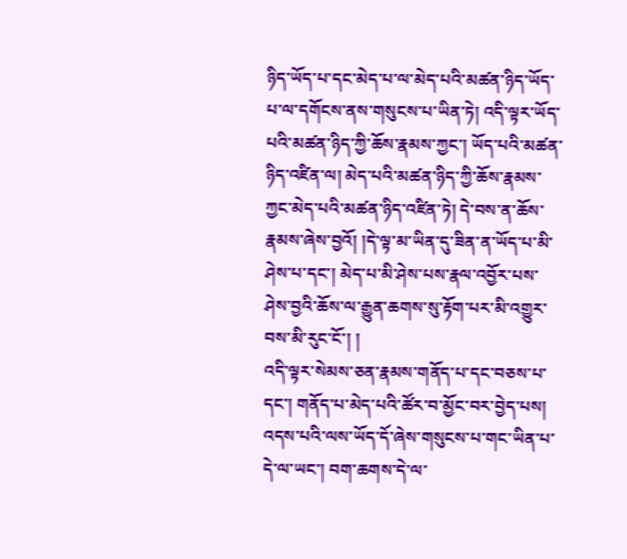ཉིད་ཡོད་པ་དང་མེད་པ་ལ་མེད་པའི་མཚན་ཉིད་ཡོད་པ་ལ་དགོངས་ནས་གསུངས་པ་ཡིན་ཏེ། འདི་ལྟར་ཡོད་པའི་མཚན་ཉིད་ཀྱི་ཆོས་རྣམས་ཀྱང་། ཡོད་པའི་མཚན་ཉིད་འཛིན་ལ། མེད་པའི་མཚན་ཉིད་ཀྱི་ཆོས་རྣམས་ཀྱང་མེད་པའི་མཚན་ཉིད་འཛིན་ཏེ། དེ་བས་ན་ཆོས་རྣམས་ཞེས་བྱའོ། །དེ་ལྟ་མ་ཡིན་དུ་ཟིན་ན་ཡོད་པ་མི་ཤེས་པ་དང་། མེད་པ་མི་ཤེས་པས་རྣལ་འབྱོར་པས་ཤེས་བྱའི་ཆོས་ལ་རྒྱུན་ཆགས་སུ་རྟོག་པར་མི་འགྱུར་བས་མི་རུང་ངོ་། །
འདི་ལྟར་སེམས་ཅན་རྣམས་གནོད་པ་དང་བཅས་པ་དང་། གནོད་པ་མེད་པའི་ཚོར་བ་མྱོང་བར་བྱེད་པས། འདས་པའི་ལས་ཡོད་དོ་ཞེས་གསུངས་པ་གང་ཡིན་པ་དེ་ལ་ཡང་། བག་ཆགས་དེ་ལ་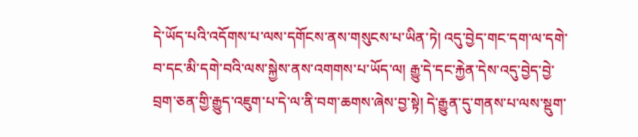དེ་ཡོད་པའི་འདོགས་པ་ལས་དགོངས་ནས་གསུངས་པ་ཡིན་ཏེ། འདུ་བྱེད་གང་དག་ལ་དགེ་བ་དང་མི་དགེ་བའི་ལས་སྐྱེས་ནས་འགགས་པ་ཡོད་ལ། རྒྱུ་དེ་དང་རྐྱེན་དེས་འདུ་བྱེད་བྱེ་བྲག་ཅན་གྱི་རྒྱུད་འཇུག་པ་དེ་ལ་ནི་བག་ཆགས་ཞེས་བྱ་སྟེ། དེ་རྒྱུན་དུ་གནས་པ་ལས་སྡུག་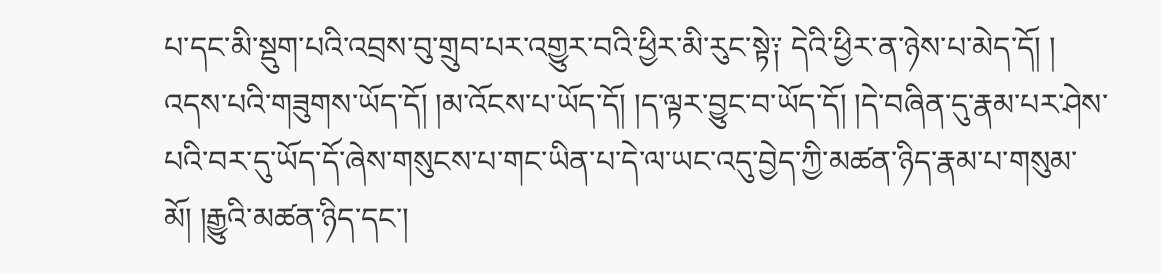པ་དང་མི་སྡུག་པའི་འབྲས་བུ་གྲུབ་པར་འགྱུར་བའི་ཕྱིར་མི་རུང་སྟེ༑ དེའི་ཕྱིར་ན་ཉེས་པ་མེད་དོ། །
འདས་པའི་གཟུགས་ཡོད་དོ། །མ་འོངས་པ་ཡོད་དོ། །ད་ལྟར་བྱུང་བ་ཡོད་དོ། །དེ་བཞིན་དུ་རྣམ་པར་ཤེས་པའི་བར་དུ་ཡོད་དོ་ཞེས་གསུངས་པ་གང་ཡིན་པ་དེ་ལ་ཡང་འདུ་བྱེད་ཀྱི་མཚན་ཉིད་རྣམ་པ་གསུམ་མོ། །རྒྱུའི་མཚན་ཉིད་དང་།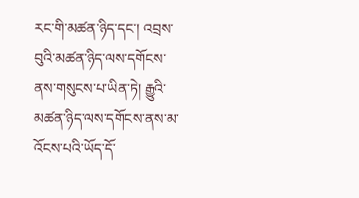རང་གི་མཚན་ཉིད་དང་། འབྲས་བུའི་མཚན་ཉིད་ལས་དགོངས་ནས་གསུངས་པ་ཡིན་ཏེ། རྒྱུའི་མཚན་ཉིད་ལས་དགོངས་ནས་མ་འོངས་པའི་ཡོད་དོ་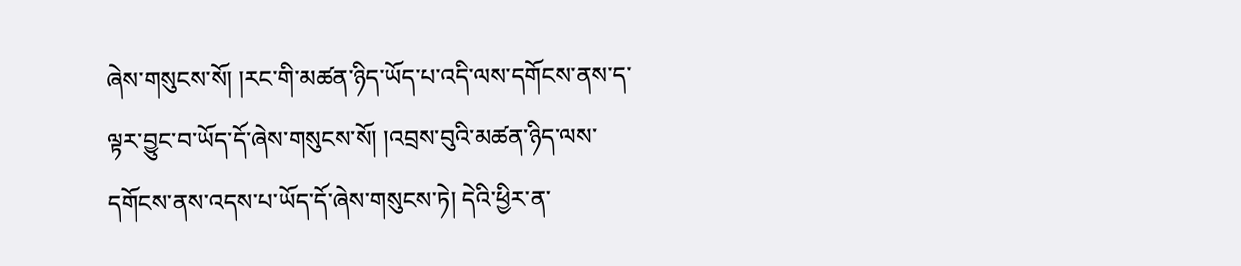ཞེས་གསུངས་སོ། །རང་གི་མཚན་ཉིད་ཡོད་པ་འདི་ལས་དགོངས་ནས་ད་ལྟར་བྱུང་བ་ཡོད་དོ་ཞེས་གསུངས་སོ། །འབྲས་བུའི་མཚན་ཉིད་ལས་དགོངས་ནས་འདས་པ་ཡོད་དོ་ཞེས་གསུངས་ཏེ། དེའི་ཕྱིར་ན་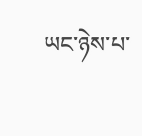ཡང་ཉེས་པ་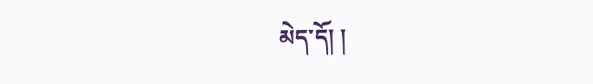མེད་དོ། །